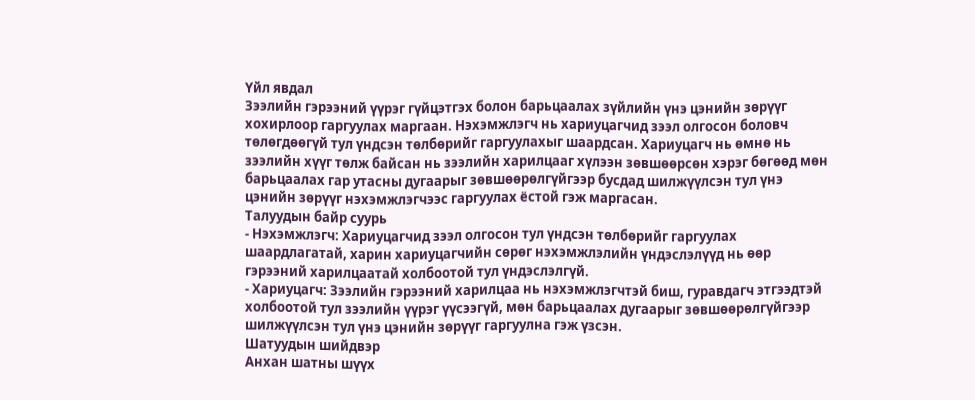Үйл явдал
Зээлийн гэрээний үүрэг гүйцэтгэх болон барьцаалах зүйлийн үнэ цэнийн зөрүүг хохирлоор гаргуулах маргаан. Нэхэмжлэгч нь хариуцагчид зээл олгосон боловч төлөгдөөгүй тул үндсэн төлбөрийг гаргуулахыг шаардсан. Хариуцагч нь өмнө нь зээлийн хүүг төлж байсан нь зээлийн харилцааг хүлээн зөвшөөрсөн хэрэг бөгөөд мөн барьцаалах гар утасны дугаарыг зөвшөөрөлгүйгээр бусдад шилжүүлсэн тул үнэ цэнийн зөрүүг нэхэмжлэгчээс гаргуулах ёстой гэж маргасан.
Талуудын байр суурь
- Нэхэмжлэгч: Хариуцагчид зээл олгосон тул үндсэн төлбөрийг гаргуулах шаардлагатай, харин хариуцагчийн сөрөг нэхэмжлэлийн үндэслэлүүд нь өөр гэрээний харилцаатай холбоотой тул үндэслэлгүй.
- Хариуцагч: Зээлийн гэрээний харилцаа нь нэхэмжлэгчтэй биш, гуравдагч этгээдтэй холбоотой тул зээлийн үүрэг үүсээгүй, мөн барьцаалах дугаарыг зөвшөөрөлгүйгээр шилжүүлсэн тул үнэ цэнийн зөрүүг гаргуулна гэж үзсэн.
Шатуудын шийдвэр
Анхан шатны шүүх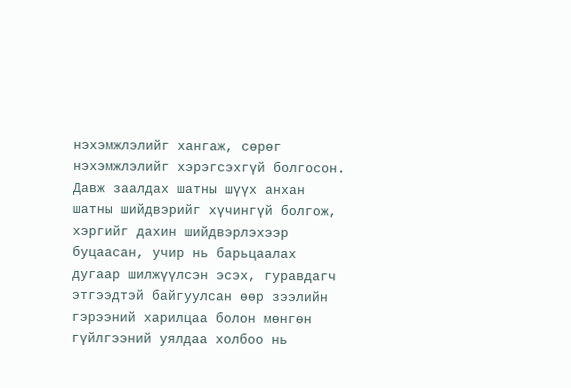нэхэмжлэлийг хангаж, сөрөг нэхэмжлэлийг хэрэгсэхгүй болгосон. Давж заалдах шатны шүүх анхан шатны шийдвэрийг хүчингүй болгож, хэргийг дахин шийдвэрлэхээр буцаасан, учир нь барьцаалах дугаар шилжүүлсэн эсэх, гуравдагч этгээдтэй байгуулсан өөр зээлийн гэрээний харилцаа болон мөнгөн гүйлгээний уялдаа холбоо нь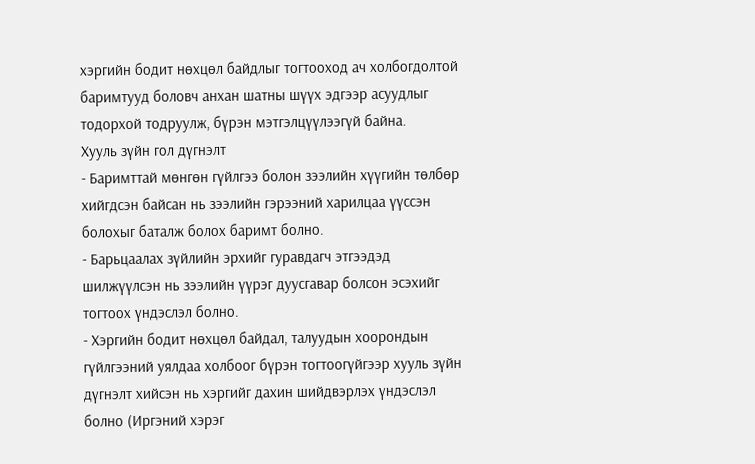хэргийн бодит нөхцөл байдлыг тогтооход ач холбогдолтой баримтууд боловч анхан шатны шүүх эдгээр асуудлыг тодорхой тодруулж, бүрэн мэтгэлцүүлээгүй байна.
Хууль зүйн гол дүгнэлт
- Баримттай мөнгөн гүйлгээ болон зээлийн хүүгийн төлбөр хийгдсэн байсан нь зээлийн гэрээний харилцаа үүссэн болохыг баталж болох баримт болно.
- Барьцаалах зүйлийн эрхийг гуравдагч этгээдэд шилжүүлсэн нь зээлийн үүрэг дуусгавар болсон эсэхийг тогтоох үндэслэл болно.
- Хэргийн бодит нөхцөл байдал, талуудын хоорондын гүйлгээний уялдаа холбоог бүрэн тогтоогүйгээр хууль зүйн дүгнэлт хийсэн нь хэргийг дахин шийдвэрлэх үндэслэл болно (Иргэний хэрэг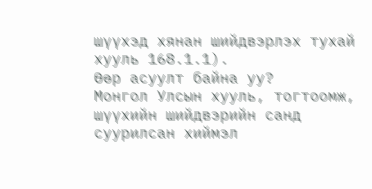шүүхэд хянан шийдвэрлэх тухай хууль 168.1.1).
Өөр асуулт байна уу?
Монгол Улсын хууль, тогтоомж, шүүхийн шийдвэрийн санд суурилсан хиймэл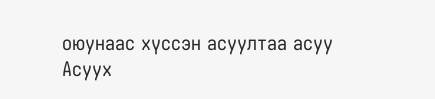оюунаас хүссэн асуултаа асуу
Асуух